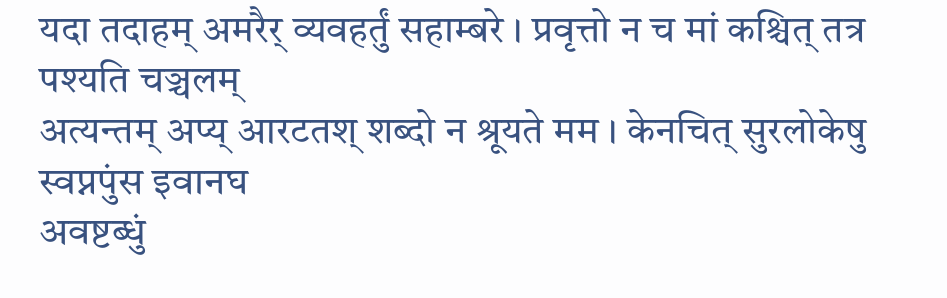यदा तदाहम् अमरैर् व्यवहर्तुं सहाम्बरे । प्रवृत्तो न च मां कश्चित् तत्र पश्यति चञ्चलम्
अत्यन्तम् अप्य् आरटतश् शब्दो न श्रूयते मम । केनचित् सुरलोकेषु स्वप्नपुंस इवानघ
अवष्टब्धुं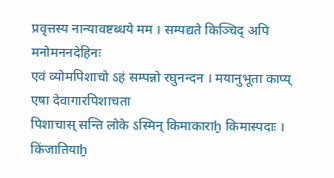प्रवृत्तस्य नान्यावष्टब्धये मम । सम्पद्यते किञ्चिद् अपि मनोमननदेहिनः
एवं व्योमपिशाचो ऽहं सम्पन्नो रघुनन्दन । मयानुभूता काप्य् एषा देवागारपिशाचता
पिशाचास् सन्ति लोके ऽस्मिन् किमाकाराẖ किमास्पदाः । किंजातियाẖ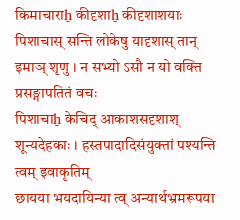किमाचाराẖ कीदृशाẖ कीदृशाशयाः
पिशाचास् सन्ति लोकेषु यादृशास् तान् इमाञ् शृणु । न सभ्यो ऽसौ न यो वक्ति प्रसङ्गापतितं वचः
पिशाचाẖ केचिद् आकाशसदृशाश् शून्यदेहकाः । हस्तपादादिसंयुक्तां पश्यन्ति त्वम् इवाकृतिम्
छायया भयदायिन्या त्व् अन्यार्थभ्रमरूपया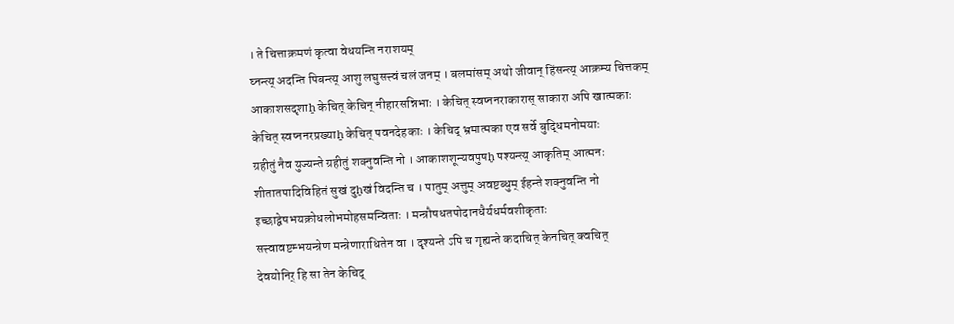। ते चित्ताक्रमणं कृत्वा वेधयन्ति नराशयम्
घ्नन्त्य् अदन्ति पिबन्त्य् आशु लघुसत्त्वं चलं जनम् । बलमांसम् अथो जीवान् हिंसन्त्य् आक्रम्य चित्तकम्
आकाशसदृशाẖ केचित् केचिन् नीहारसन्निभाः । केचित् स्वप्ननराकारास् साकारा अपि खात्मकाः
केचित् स्वप्ननरप्रख्याẖ केचित् पवनदेहकाः । केचिद् भ्रमात्मका एव सर्वे बुद्धिमनोमयाः
ग्रहीतुं नैव युज्यन्ते ग्रहीतुं शक्नुवन्ति नो । आकाशशून्यवपुषḫ पश्यन्त्य् आकृतिम् आत्मनः
शीतातपादिविहितं सुखं दुẖखं विदन्ति च । पातुम् अत्तुम् अवष्टब्धुम् ईहन्ते शक्नुवन्ति नो
इच्छाद्वेषभयक्रोधलोभमोहसमन्विताः । मन्त्रौषधतपोदानधैर्यधर्मवशीकृताः
सत्त्वावष्टम्भयन्त्रेण मन्त्रेणाराधितेन वा । दृश्यन्ते ऽपि च गृह्यन्ते कदाचित् केनचित् क्वचित्
देवयोनिर् हि सा तेन केचिद्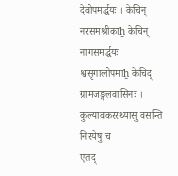देवोपमर्द्धयः । केचिन् नरसमश्रीकाẖ केचिन् नागसमर्द्धयः
श्वसृगालोपमाẖ केचिद् ग्रामजङ्गलवासिनः । कुल्यावकररथ्यासु वसन्ति निरयेषु च
एतद्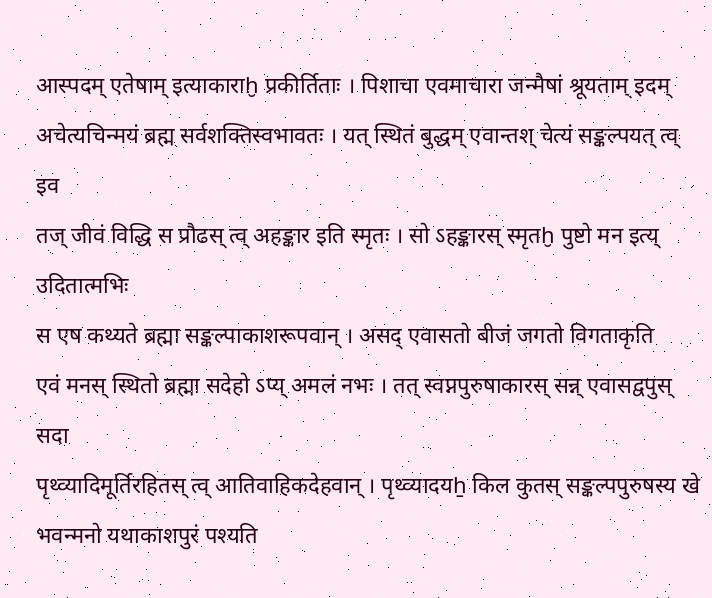आस्पदम् एतेषाम् इत्याकाराḫ प्रकीर्तिताः । पिशाचा एवमाचारा जन्मैषां श्रूयताम् इदम्
अचेत्यचिन्मयं ब्रह्म सर्वशक्तिस्वभावतः । यत् स्थितं बुद्धम् एवान्तश् चेत्यं सङ्कल्पयत् त्व् इव
तज् जीवं विद्धि स प्रौढस् त्व् अहङ्कार इति स्मृतः । सो ऽहङ्कारस् स्मृतḫ पुष्टो मन इत्य् उदितात्मभिः
स एष कथ्यते ब्रह्मा सङ्कल्पाकाशरूपवान् । असद् एवासतो बीजं जगतो विगताकृति
एवं मनस् स्थितो ब्रह्मा सदेहो ऽप्य् अमलं नभः । तत् स्वप्नपुरुषाकारस् सन्न् एवासद्वपुस् सदा
पृथ्व्यादिमूर्तिरहितस् त्व् आतिवाहिकदेहवान् । पृथ्व्यादयẖ किल कुतस् सङ्कल्पपुरुषस्य खे
भवन्मनो यथाकाशपुरं पश्यति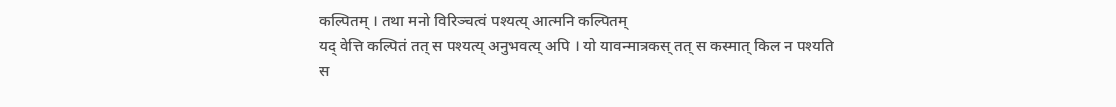कल्पितम् । तथा मनो विरिञ्चत्वं पश्यत्य् आत्मनि कल्पितम्
यद् वेत्ति कल्पितं तत् स पश्यत्य् अनुभवत्य् अपि । यो यावन्मात्रकस् तत् स कस्मात् किल न पश्यति
स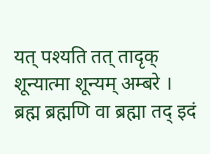यत् पश्यति तत् तादृक् शून्यात्मा शून्यम् अम्बरे । ब्रह्म ब्रह्मणि वा ब्रह्मा तद् इदं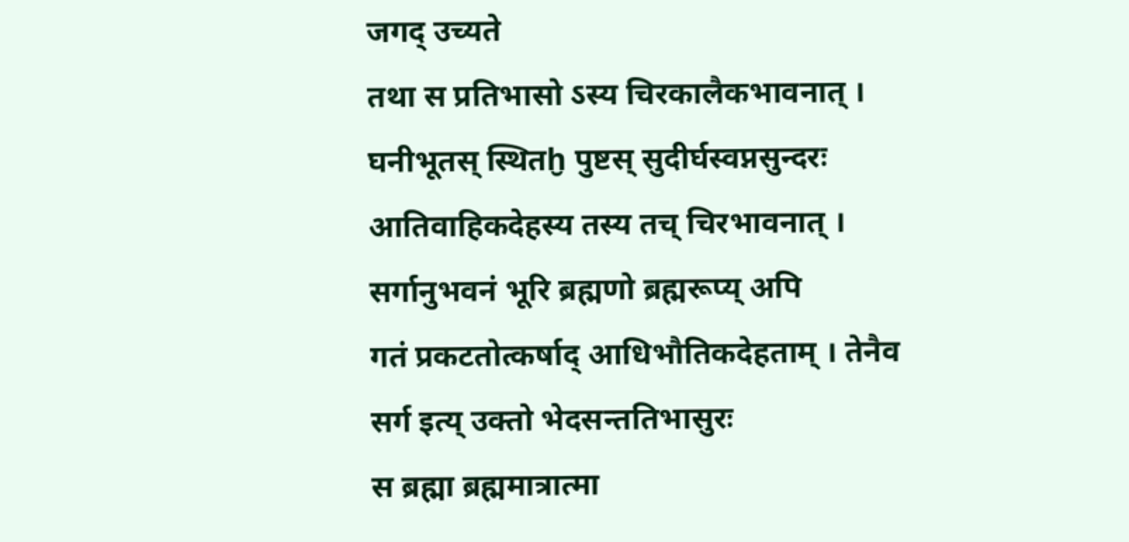जगद् उच्यते
तथा स प्रतिभासो ऽस्य चिरकालैकभावनात् । घनीभूतस् स्थितḫ पुष्टस् सुदीर्घस्वप्नसुन्दरः
आतिवाहिकदेहस्य तस्य तच् चिरभावनात् । सर्गानुभवनं भूरि ब्रह्मणो ब्रह्मरूप्य् अपि
गतं प्रकटतोत्कर्षाद् आधिभौतिकदेहताम् । तेनैव सर्ग इत्य् उक्तो भेदसन्ततिभासुरः
स ब्रह्मा ब्रह्ममात्रात्मा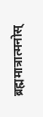ब्रह्ममात्रात्मनोस्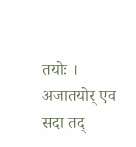तयोः । अजातयोर् एव सदा तद्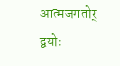आत्मजगतोर् द्वयोः